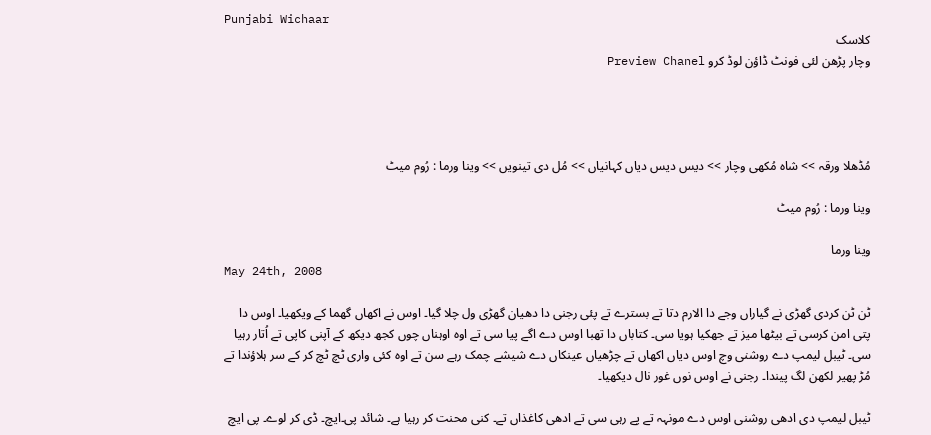Punjabi Wichaar
کلاسک
وچار پڑھن لئی فونٹ ڈاؤن لوڈ کرو Preview Chanel




مُڈھلا ورقہ >> شاہ مُکھی وچار >> دیس دیس دیاں کہانیاں >> مُل دی تینویں >> وینا ورما : رُوم میٹ

وینا ورما : رُوم میٹ

وینا ورما
May 24th, 2008

ٹن ٹن کردی گھڑی نے گیاراں وجے دا الارم دتا تے بسترے تے پئی رجنی دا دھیان گھڑی ول چلا گیا۔ اوس نے اکھاں گھما کے ویکھیا۔ اوس دا پتی امن کرسی تے بیٹھا میز تے جھکیا ہویا سی۔ کتاباں دا تھبا اوس دے اگے پیا سی تے اوہ اوہناں چوں کجھ دیکھ کے آپنی کاپی تے اُتار رہیا سی۔ ٹیبل لیمپ دے روشنی وچ اوس دیاں اکھاں تے چڑھیاں عینکاں دے شیشے چمک رہے سن تے اوہ کئی واری ٹچ ٹچ کر کے سر ہلاؤندا تے مُڑ پھیر لکھن لگ پیندا۔ رجنی نے اوس نوں غور نال دیکھیا۔

ٹیبل لیمپ دی ادھی روشنی اوس دے مونہہ تے پے رہی سی تے ادھی کاغذاں تے۔ کنی محنت کر رہیا ہے۔ شائد پی۔ایچ۔ ڈی کر لوے۔ پی ایچ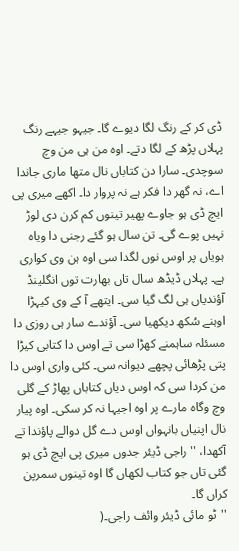ڈی کر کے رنگ لگا دیوے گا۔ جیہو جیہے رنگ پہلاں پڑھ کے لگا دتے۔ اوہ من ہی من وچ سوچدی۔ سارا دن کتاباں نال متھا ماری جاندا اے، نہ گھر دا فکر ہے نہ پروار دا۔ اکھے میری پی ایچ ڈی ہو جاوے پھیر تینوں کم کرن دی لوڑ نہیں پوے گی۔ تن سال ہو گئے رجنی دا ویاہ ہویاں پر اوس نوں لگدا سی اوہ ہن وی کواری ہے۔ پہلاں ڈیڈھ سال تاں بھارت توں انگلینڈ آؤندیاں ہی لگ گیا سی۔ ایتھے آ کے وی کیہڑا اوہنے سُکھ دیکھیا سی۔ آؤندے سار ہی روزی دا مسئلہ ساہمنے کھڑا سی تے اوس دا کتابی کیڑا پتی پڑھائی پچھے دیوانہ سی۔ کئی واری اوس دا من کردا سی کہ اوس دیاں کتاباں پھاڑ کے گلی وچ وگاہ مارے پر اوہ اجیہا نہ کر سکی۔ اوہ پیار نال اپنیاں بانہواں اوس دے گل دوالے پاؤندا تے آکھدا، ''راجی ڈیئر جدوں میری پی ایچ ڈی ہو گئی تاں جو کتاب لکھاں گا اوہ تینوں سمرپن کراں گا۔
''ٹو مائی ڈیئر وائف راجی۔(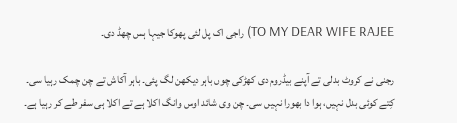TO MY DEAR WIFE RAJEE) راجی اک پل لئی پھوکا جیہا ہس چھڈ دی۔

رجنی نے کروٹ بدلی تے آپنے بیڈروم دی کھڑکی چوں باہر دیکھن لگ پئی۔ باہر آکاش تے چن چمک رہیا سی۔ کِتے کوئی بدل نہیں، ہوا دا بھورا نہیں سی۔ چن وی شائد اوس وانگ اکلا ہے تے اکلا ہی سفر طے کر رہیا ہے۔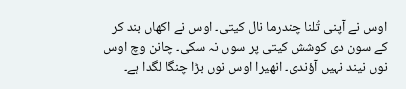اوس نے آپنی تُلنا چندرما نال کیتی۔ اوس نے اکھاں بند کر کے سون دی کوشش کیتی پر سوں نہ سکی۔ چانن وچ اوس نوں نیند نہیں آؤندی۔ انھیرا اوس نوں بڑا چنگا لگدا ہے۔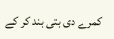کمرے دی بتی بند کر کے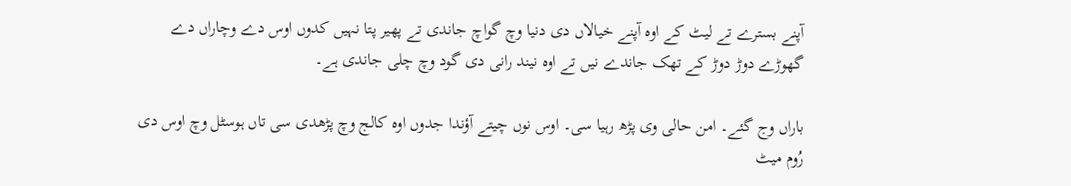آپنے بسترے تے لیٹ کے اوہ آپنے خیالاں دی دنیا وچ گواچ جاندی تے پھیر پتا نہیں کدوں اوس دے وچاراں دے گھوڑے دوڑ دوڑ کے تھک جاندے نیں تے اوہ نیند رانی دی گود وچ چلی جاندی ہے۔

باراں وج گئے۔ امن حالی وی پڑھ رہیا سی۔ اوس نوں چیتے آؤندا جدوں اوہ کالج وچ پڑھدی سی تاں ہوسٹل وچ اوس دی رُوم میٹ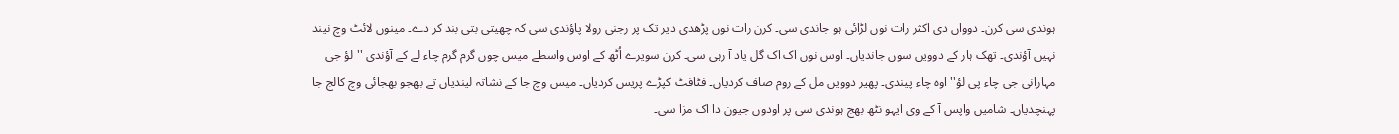ہوندی سی کرن۔ دوواں دی اکثر رات نوں لڑائی ہو جاندی سی۔ کرن رات نوں پڑھدی دیر تک پر رجنی رولا پاؤندی سی کہ چھیتی بتی بند کر دے۔ مینوں لائٹ وچ نیند نہیں آؤندی۔ تھک ہار کے دوویں سوں جاندیاں۔ اوس نوں اک اک گل یاد آ رہی سی۔ کرن سویرے اُٹھ کے اوس واسطے میس چوں گرم گرم چاء لے کے آؤندی ''لؤ جی مہارانی جی چاء پی لؤ'' اوہ چاء پیندی۔ پھیر دوویں مل کے روم صاف کردیاں۔ فٹافٹ کپڑے پریس کردیاں۔ میس وچ جا کے نشاتہ لیندیاں تے بھجو بھجائی وچ کالج جا پہنچدیاں۔ شامیں واپس آ کے وی ایہو نٹھ بھج ہوندی سی پر اودوں جیون دا اک مزا سی۔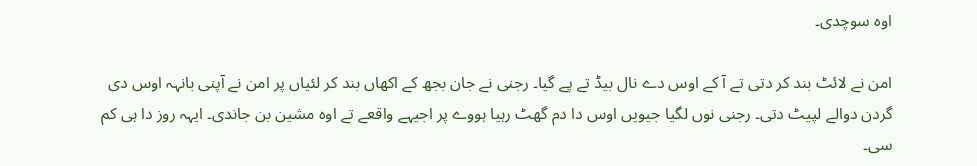اوہ سوچدی۔

امن نے لائٹ بند کر دتی تے آ کے اوس دے نال بیڈ تے پے گیا۔ رجنی نے جان بجھ کے اکھاں بند کر لئیاں پر امن نے آپنی بانہہ اوس دی گردن دوالے لپیٹ دتی۔ رجنی نوں لگیا جیویں اوس دا دم گھٹ رہیا ہووے پر اجیہے واقعے تے اوہ مشین بن جاندی۔ ایہہ روز دا ہی کم سی۔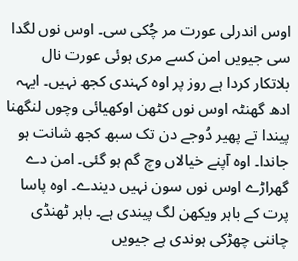اوس اندرلی عورت مر چُکی سی۔ اوس نوں لگدا سی جیویں امن کسے مری ہوئی عورت نال بلاتکار کردا ہے روز پر اوہ کہندی کجھ نہیں۔ ایہہ ادھ گھنٹہ اوس نوں کٹھن اوکھیائی وچوں لنگھنا پیندا تے پھیر دُوجے دن تک سبھ کجھ شانت ہو جاندا۔ اوہ آپنے خیالاں وچ گم ہو گئی۔ امن دے گھراڑے اوس نوں سون نہیں دیندے۔ اوہ پاسا پرت کے باہر ویکھن لگ پیندی ہے۔ باہر ٹھنڈی چاننی چھڑکی ہوندی ہے جیویں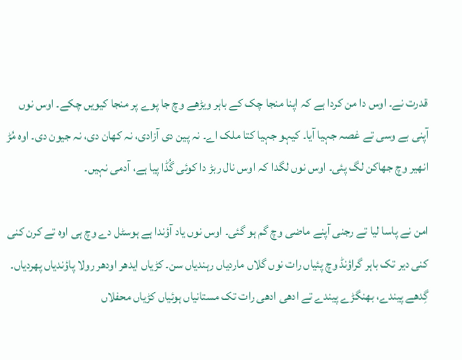قدرت نے۔ اوس دا من کردا ہے کہ اپنا منجا چک کے باہر ویڑھے وچ جا پوے پر منجا کیویں چکے۔ اوس نوں آپنی بے وسی تے غصہ جہیا آیا۔ کیہو جہیا کتا ملک اے۔ نہ پین دی آزادی، نہ کھان دی، نہ جیون دی۔ اوہ مُڑ انھیر وچ جھاکن لگ پئی۔ اوس نوں لگدا کہ اوس نال ربڑ دا کوئی گُڈا پیا ہے، آدمی نہیں۔

امن نے پاسا لیا تے رجنی آپنے ماضی وچ گم ہو گئی۔ اوس نوں یاد آؤندا ہے ہوسٹل دے وچ ہی اوہ تے کرن کنی کنی دیر تک باہر گراؤنڈ وچ پئیاں رات نوں گلاں ماردیاں رہندیاں سن۔ کڑیاں ایدھر اودھر رولا پاؤندیاں پھردیاں۔ گِدھے پیندے، بھنگڑے پیندے تے ادھی ادھی رات تک مستانیاں ہوئیاں کڑیاں محفلاں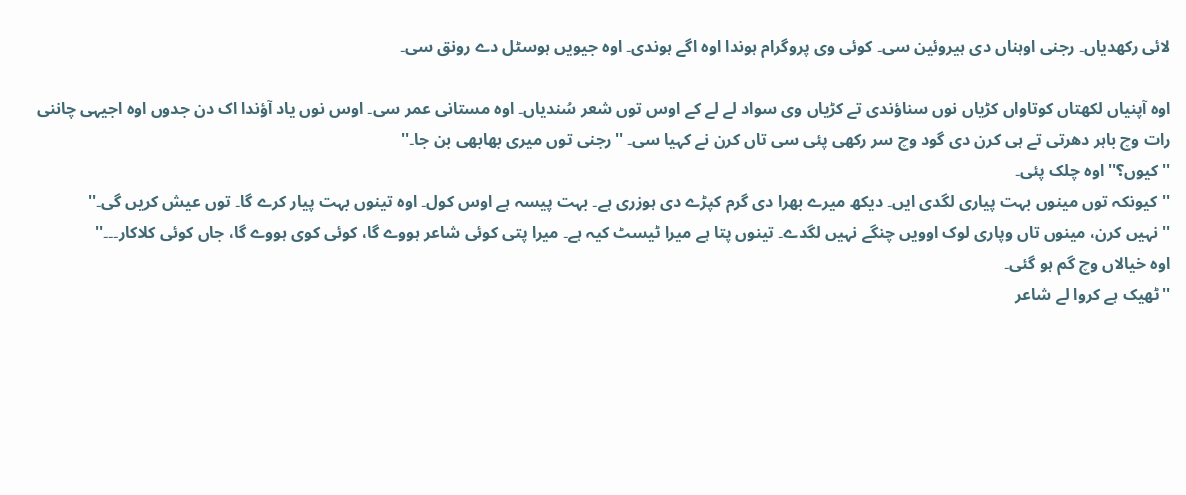لائی رکھدیاں۔ رجنی اوہناں دی ہیروئین سی۔ کوئی وی پروگرام ہوندا اوہ اگے ہوندی۔ اوہ جیویں ہوسٹل دے رونق سی۔

اوہ آپنیاں لکھتاں کوتاواں کڑیاں نوں سناؤندی تے کڑیاں وی سواد لے لے کے اوس توں شعر سُندیاں۔ اوہ مستانی عمر سی۔ اوس نوں یاد آؤندا اک دن جدوں اوہ اجیہی چاننی رات وچ باہر دھرتی تے ہی کرن دی گود وچ سر رکھی پئی سی تاں کرن نے کہیا سی۔ ''رجنی توں میری بھابھی بن جا۔''
''کیوں؟'' اوہ چلک پئی۔
''کیونکہ توں مینوں بہت پیاری لگدی ایں۔ دیکھ میرے بھرا دی گرم کپڑے دی ہوزری ہے۔ بہت پیسہ ہے اوس کول۔ اوہ تینوں بہت پیار کرے گا۔ توں عیش کریں گی۔''
''نہیں کرن، مینوں تاں وپاری لوک اوویں چنگے نہیں لگدے۔ تینوں پتا ہے میرا ٹیسٹ کیہ ہے۔ میرا پتی کوئی شاعر ہووے گا، کوئی کوی ہووے گا، جاں کوئی کلاکار۔۔۔''
اوہ خیالاں وچ گم ہو گئی۔
''ٹھیک ہے کروا لے شاعر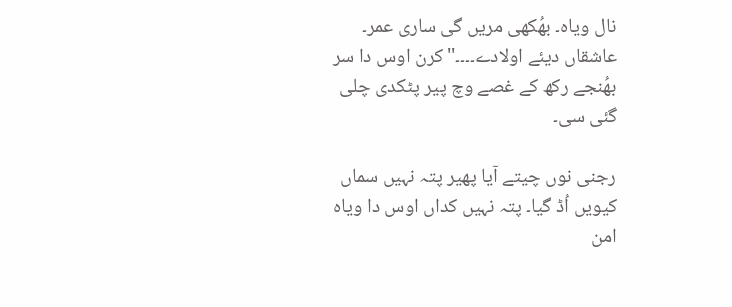نال ویاہ۔ بھُکھی مریں گی ساری عمر۔ عاشقاں دیئے اولادے۔۔۔۔'' کرن اوس دا سر بھُنجے رکھ کے غصے وچ پیر پٹکدی چلی گئی سی۔

رجنی نوں چیتے آیا پھیر پتہ نہیں سماں کیویں اُڈ گیا۔ پتہ نہیں کداں اوس دا ویاہ امن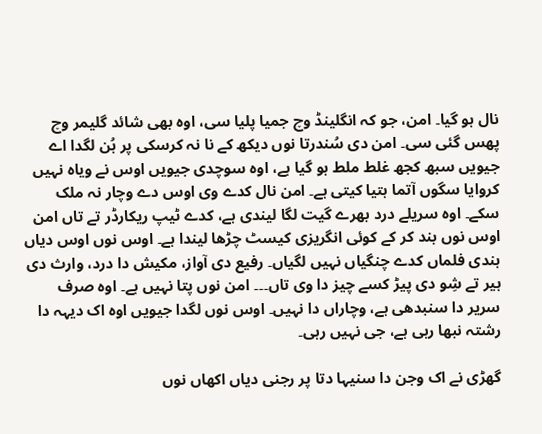نال ہو گیا۔ امن، جو کہ انگلینڈ وچ جمیا پلیا سی، اوہ بھی شائد گلیمر وچ پھس گئی سی۔ امن دی سُندرتا نوں دیکھ کے نا نہ کرسکی پر ہُن لگدا اے جیویں سبھ کجھ غلط ملط ہو گیا ہے، اوہ سوچدی جیویں اوس نے ویاہ نہیں کروایا سگوں آتما ہتیا کیتی ہے۔ امن نال کدے وی اوس دے وچار نہ ملک سکے۔ اوہ سریلے درد بھرے گیت لگا لیندی ہے، کدے ٹیپ ریکارڈر تے تاں امن اوس نوں بند کر کے کوئی انگریزی کیسٹ چڑھا لیندا ہے۔ اوس نوں اوس دیاں ہندی فلماں کدے چنگیاں نہیں لگیاں۔ رفیع دی آواز، مکیش دا درد، وارث دی ہیر تے شِو دی پیڑ کسے چیز دا وی تاں۔۔۔ امن نوں پتا نہیں ہے۔ اوہ صرف سریر دا سنبدھی ہے، وچاراں دا نہیں۔ اوس نوں لگدا جیویں اوہ اک دیہہ دا رشتہ نبھا رہی ہے، جی نہیں رہی۔

گھڑی نے اک وجن دا سنیہا دتا پر رجنی دیاں اکھاں نوں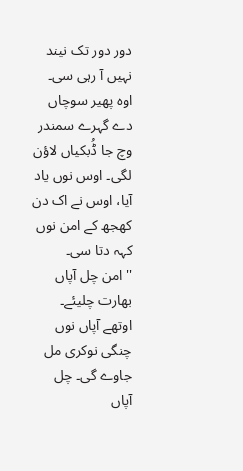دور دور تک نیند نہیں آ رہی سی۔ اوہ پھیر سوچاں دے گہرے سمندر وچ جا ڈُبکیاں لاؤن لگی۔ اوس نوں یاد آیا، اوس نے اک دن کھجھ کے امن نوں کہہ دتا سی۔
''امن چل آپاں بھارت چلیئے۔ اوتھے آپاں نوں چنگی نوکری مل جاوے گی۔ چل آپاں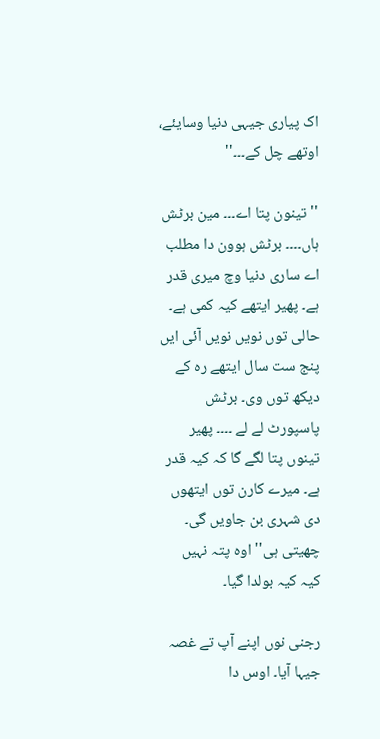اک پیاری جیہی دنیا وسایئے، اوتھے چل کے۔۔۔''

''تینون پتا اے۔۔۔ مین برٹش ہاں۔۔۔۔ برٹش ہوون دا مطلب اے ساری دنیا وچ میری قدر ہے۔ پھیر ایتھے کیہ کمی ہے۔ حالی توں نویں نویں آئی ایں پنج ست سال ایتھے رہ کے دیکھ توں وی۔ برٹش پاسپورٹ لے لے ۔۔۔۔ پھیر تینوں پتا لگے گا کہ کیہ قدر ہے۔ میرے کارن توں ایتھوں دی شہری بن جاویں گی۔ چھیتی ہی'' اوہ پتہ نہیں کیہ کیہ بولدا گیا۔

رجنی نوں اپنے آپ تے غصہ جیہا آیا۔ اوس دا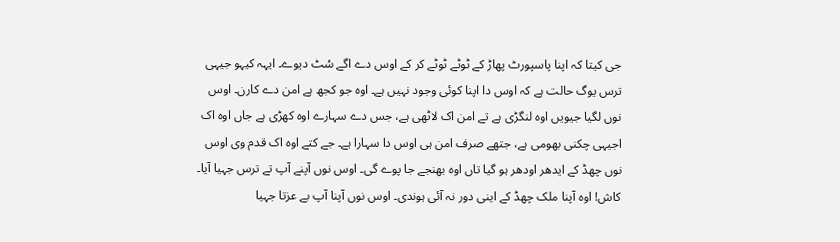جی کیتا کہ اپنا پاسپورٹ پھاڑ کے ٹوٹے ٹوٹے کر کے اوس دے اگے سُٹ دیوے۔ ایہہ کیہو جیہی ترس یوگ حالت ہے کہ اوس دا اپنا کوئی وجود نہیں ہے۔ اوہ جو کجھ ہے امن دے کارن۔ اوس نوں لگیا جیویں اوہ لنگڑی ہے تے امن اک لاٹھی ہے، جس دے سہارے اوہ کھڑی ہے جاں اوہ اک اجیہی چکنی بھومی ہے، جتھے صرف امن ہی اوس دا سہارا ہے۔ جے کتے اوہ اک قدم وی اوس نوں چھڈ کے ایدھر اودھر ہو گیا تاں اوہ بھنجے جا پوے گی۔ اوس نوں آپنے آپ تے ترس جہیا آیا۔ کاش! اوہ آپنا ملک چھڈ کے اینی دور نہ آئی ہوندی۔ اوس نوں آپنا آپ بے عزتا جہیا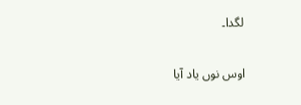لگدا۔

اوس نوں یاد آیا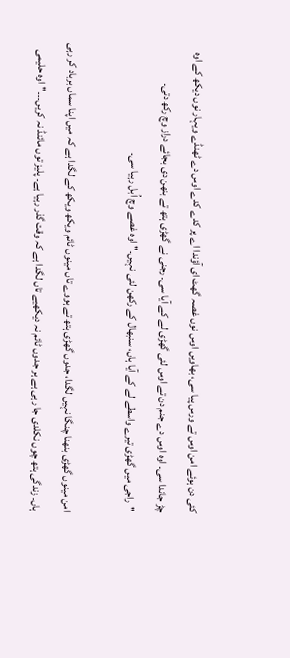کئی دن ہوئے امن اوس تے ورس پیا سی، بھاویں اوس نوں غصہ گھٹ ای آؤندا اے پر کدے کدے اوس دے ٹھنڈے ویہار نوں دیکھ کے اوہ چڑ جاندا سی۔ اوہ اوس دے جنم دن تے اوس لئی گھڑی لے کے آیا سی۔ رجنی نے گھڑی ہتھ تے بنھن دی بجائے دراز وچ رکھ دتی۔
''راجی میں گھڑی تیرے واسطے لے کے آیا ہاں، سنبھال کے رکھن لئی نہیں۔'' اوہ غصے وچ اُبل رہیا سی۔

امن مینوں گھڑی بنھنا چنگا نہیں لگدا، جدوں گھڑی ہتھ تے ہووے تاں مینوں ٹائم ویکھ ویکھ کے لگدا ہے کہ میں اپنا سماں برباد کر رہی ہاں۔ زندگی ہتھ چوں نکلدی جا رہی ہے ہر جدوں ٹائم نہ دیکھیے تاں لگدا ہے کہ وقت گذر رہیا ہے۔ پلیز توں مائنڈ نہ کریں۔۔۔'' اوہ حلیمی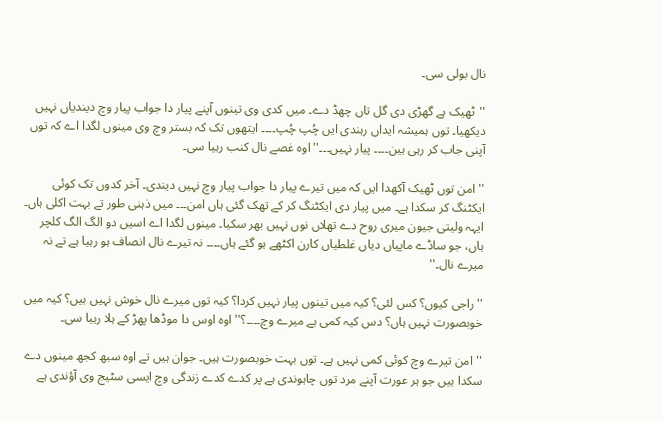نال بولی سی۔

''ٹھیک ہے گھڑی دی گل تاں چھڈ دے۔ میں کدی وی تینوں آپنے پیار دا جواب پیار وچ دیندیاں نہیں دیکھیا۔ توں ہمیشہ ایداں رہندی ایں چُپ چُپ۔۔۔۔ ایتھوں تک کہ بستر وچ وی مینوں لگدا اے کہ توں آپنی جاب کر رہی ہین۔۔۔۔ پیار نہیں۔۔۔'' اوہ غصے نال کنب رہیا سی۔

''امن توں ٹھیک آکھدا ایں کہ میں تیرے پیار دا جواب پیار وچ نہیں دیندی۔ آخر کدوں تک کوئی ایکٹنگ کر سکدا ہے۔ میں پیار دی ایکٹنگ کر کے تھک گئی ہاں امن۔۔۔ میں ذہنی طور تے بہت اکلی ہاں۔ ایہہ ولیتی جیون میری روح دے تھلاں نوں نہیں بھر سکیا۔ مینوں لگدا اے اسیں دو الگ الگ کلچر ہاں، جو ساڈے ماپیاں دیاں غلطیاں کارن اکٹھے ہو گئے ہاں۔۔۔۔ نہ تیرے نال انصاف ہو رہیا ہے تے نہ میرے نال۔''

''راجی کیوں؟ کس لئی؟ کیہ میں تینوں پیار نہیں کردا؟ کیہ توں میرے نال خوش نہیں ہیں؟ کیہ میں خوبصورت نہیں ہاں؟ دس کیہ کمی ہے میرے وچ۔۔۔۔؟'' اوہ اوس دا موڈھا پھڑ کے ہلا رہیا سی۔

''امن تیرے وچ کوئی کمی نہیں ہے۔ توں بہت خوبصورت ہیں۔ جوان ہیں تے اوہ سبھ کجھ مینوں دے سکدا ہیں جو ہر عورت آپنے مرد توں چاہوندی ہے پر کدے کدے زندگی وچ ایسی سٹیج وی آؤندی ہے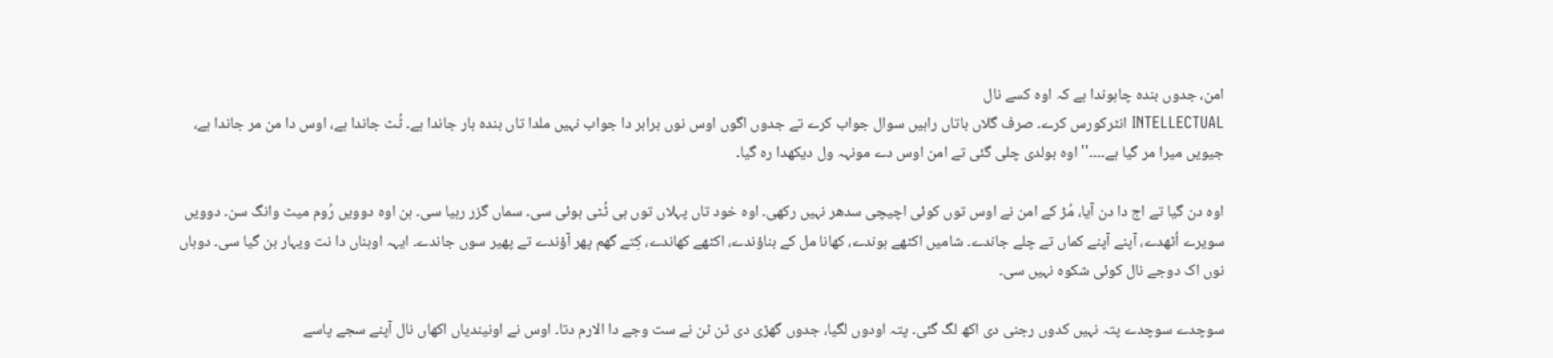امن، جدوں بندہ چاہوندا ہے کہ اوہ کسے نال
INTELLECTUAL انٹرکورس کرے۔ صرف گلاں باتاں راہیں سوال جواب کرے تے جدوں اگوں اوس نوں برابر دا جواب نہیں ملدا تاں بندہ ہار جاندا ہے۔ ٹُٹ جاندا ہے، اوس دا من مر جاندا ہے، جیویں میرا مر گیا ہے۔۔۔۔'' اوہ بولدی چلی گئی تے امن اوس دے مونہہ ول دیکھدا رہ گیا۔

اوہ دن گیا تے اج دا دن آیا، مُڑ کے امن نے اوس توں کوئی اچیچی سدھر نہیں رکھی۔ اوہ خود تاں پہلاں توں ہی ٹُٹی ہوئی سی۔ سماں گزر رہیا سی۔ ہن اوہ دوویں رُوم میٹ وانگ سن۔ دوویں سویرے اُٹھدے، آپنے آپنے کماں تے چلے جاندے۔ شامیں اکٹھے ہوندے، کھانا مل کے بناؤندے، اکٹھے کھاندے، کِتے گھم پھر آؤندے تے پھیر سوں جاندے۔ ایہہ اوہناں دا نت ویہار بن گیا سی۔ دوہاں نوں اک دوجے نال کوئی شکوہ نہیں سی۔

سوچدے سوچدے پتہ نہیں کدوں رجنی دی اکھ لگ گئی۔ پتہ اودوں لگیا، جدوں گھڑی دی ٹن ٹن نے ست وجے دا الارم دتا۔ اوس نے اونیندیاں اکھاں نال آپنے سجے پاسے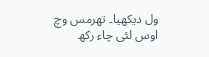ول دیکھیا۔ تھرمس وچ اوس لئی چاء رکھ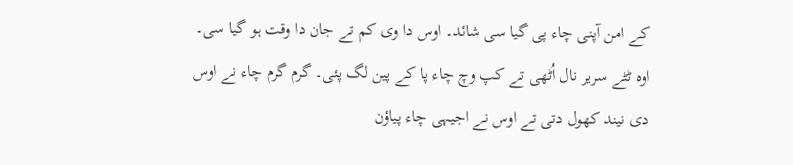کے امن آپنی چاء پی گیا سی شائد۔ اوس دا وی کم تے جان دا وقت ہو گیا سی۔ اوہ ٹٹے سریر نال اُٹھی تے کپ وچ چاء پا کے پین لگ پئی۔ گرم گرم چاء نے اوس دی نیند کھول دتی تے اوس نے اجیہی چاء پیاؤن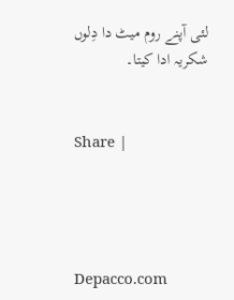لئی آپنے روم میٹ دا دِلوں شکریہ ادا کیتا۔


Share |




Depacco.com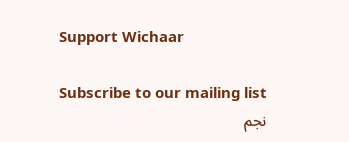Support Wichaar

Subscribe to our mailing list
نجم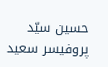حسین سیّد
پروفیسر سعید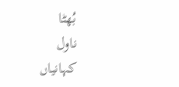بُھٹا
ناول
کہانیاں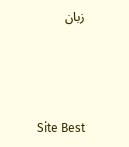زبان



Site Best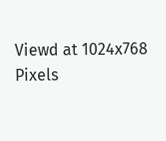Viewd at 1024x768 Pixels